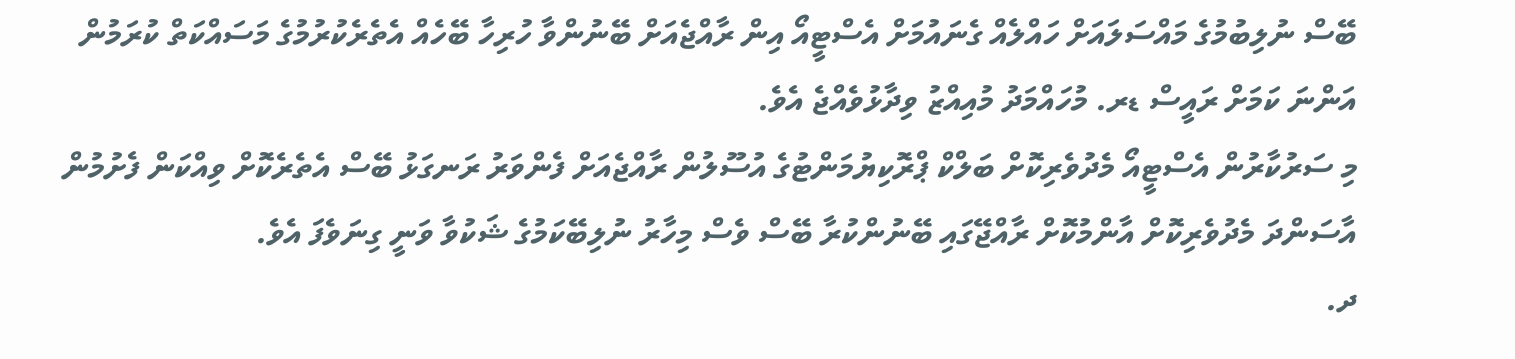ބޭސް ނުލިބުމުގެ މައްސަލައަށް ހައްލެއް ގެނައުމަށް އެސްޓީއޯ އިން ރާއްޖެއަށް ބޭނުންވާ ހުރިހާ ބޭހެއް އެތެރެކުރުމުގެ މަސައްކަތް ކުރަމުން އަންނަ ކަމަށް ރައީސް ޑރ. މުހައްމަދު މުއިއްޒު ވިދާޅުވެއްޖެ އެވެ.
މި ސަރުކާރުން އެސްޓީއޯ މެދުވެރިކޮށް ބަލްކް ޕްރޮކިޔުމަންޓުގެ އުސޫލުން ރާއްޖެއަށް ފެންވަރު ރަނގަޅު ބޭސް އެތެރެކޮށް ވިއްކަން ފެށުމުން އާސަންދަ މެދުވެރިކޮށް އާންމުކޮށް ރާއްޖޭގައި ބޭނުންކުރާ ބޭސް ވެސް މިހާރު ނުލިބޭކަމުގެ ޝަކުވާ ވަނީ ގިނަވެފަ އެވެ.
ދ.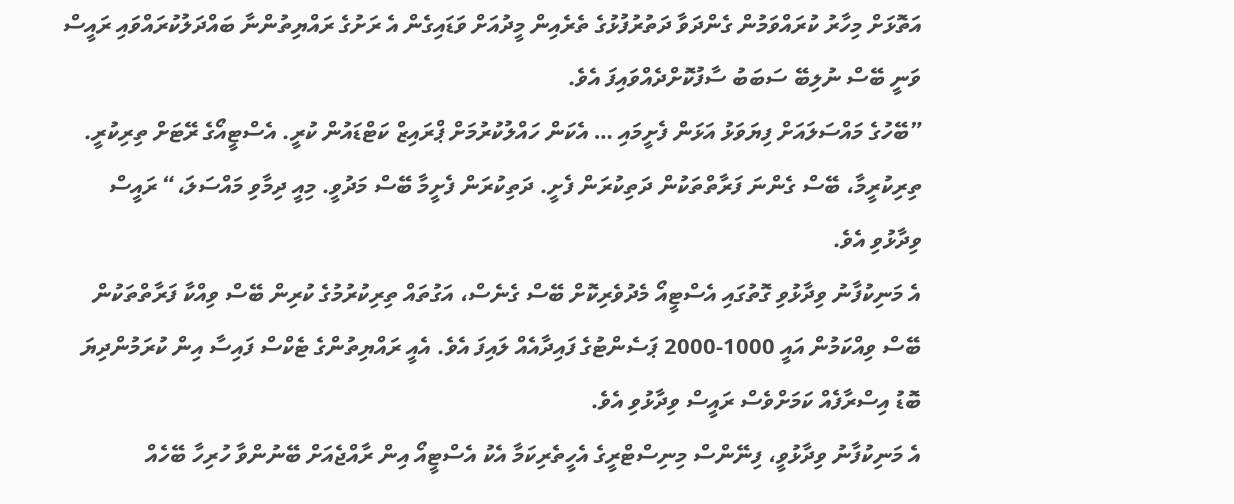އަތޮޅަށް މިހާރު ކުރައްވަމުން ގެންދަވާ ދަތުރުފުޅުގެ ތެރެއިން މީދުއަށް ވަޑައިގެން އެ ރަށުގެ ރައްޔިތުންނާ ބައްދަލުކުރައްވައި ރައީސް ވަނީ ބޭސް ނުލިބޭ ސަބަބު ސާފުކޮށްދެއްވައިފަ އެވެ.
”ބޭހުގެ މައްސަލައަށް ފިޔަވަޅު އަޅަން ފެށީމައި … އެކަން ހައްލުކުރުމަށް ޕްރައިޒް ކަޓްޑައުން ކުރީ. އެސްޓީއޯގެ ރޭޓަށް ތިރިކުރީ. ތިރިކުރީމާ، ބޭސް ގެންނަ ފަރާތްތަކުން ދަތިކުރަން ފެށީ. ދަތިކުރަން ފެށީމާ ބޭސް މަދުވީ. މިއީ ދިމާވި މައްސަލަ،“ ރައީސް ވިދާޅުވި އެވެ.
އެ މަނިކުފާނު ވިދާޅުވި ގޮތުގައި އެސްޓީއޯ މެދުވެރިކޮށް ބޭސް ގެނެސް، އަގުތައް ތިރިކުރުމުގެ ކުރިން ބޭސް ވިއްކާ ފަރާތްތަކުން ބޭސް ވިއްކަމުން އައީ 1000-2000 ޕަސެންޓުގެ ފައިދާއެއް ލައިފަ އެވެ. އެއީ ރައްޔިތުންގެ ޓެކްސް ފައިސާ އިން ކުރަމުންދިޔަ ބޮޑު އިސްރާފެއް ކަމަށްވެސް ރައީސް ވިދާޅުވި އެވެ.
އެ މަނިކުފާނު ވިދާޅުވީ، ފިނޭންސް މިނިސްޓްރީގެ އެހީތެރިކަމާ އެކު އެސްޓީއޯ އިން ރާއްޖެއަށް ބޭނުންވާ ހުރިހާ ބޭހެއް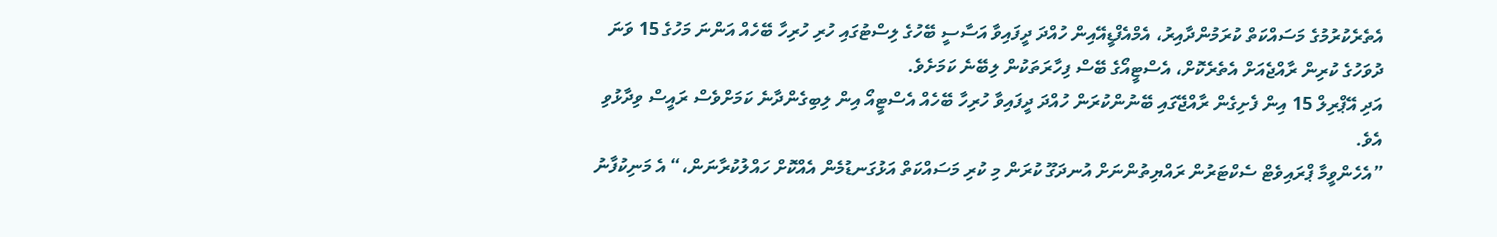އެތެރެކުރުމުގެ މަސައްކަތް ކުރަމުންދާއިރު، އެމްއެފްޑީއޭއިން ހުއްދަ ދީފައިވާ އަސާސީ ބޭހުގެ ލިސްޓުގައި ހުރި ހުރިހާ ބޭހެއް އަންނަ މަހުގެ 15 ވަނަ ދުވަހުގެ ކުރިން ރާއްޖެއަށް އެތެރެކޮށް، އެސްޓީއޯގެ ބޭސް ފިހާރަތަކުން ލިބޭނެ ކަމަށެވެ.
އަދި އޭޕްރިލް 15 އިން ފެށިގެން ރާއްޖޭގައި ބޭނުންކުރަން ހުއްދަ ދީފައިވާ ހުރިހާ ބޭހެއް އެސްޓީއޯ އިން ލިބިގެންދާނެ ކަމަށްވެސް ރައީސް ވިދާޅުވި އެވެ.
”އެހެންވީމާ ޕްރައިވެޓް ސެކްޓަރުން ރައްޔިތުންނަށް އުނދަގޫ ކުރަން މި ކުރި މަސައްކަތް އަޅުގަނޑުމެން އެއްކޮށް ހައްލުކުރާނަން،“ އެ މަނިކުފާނު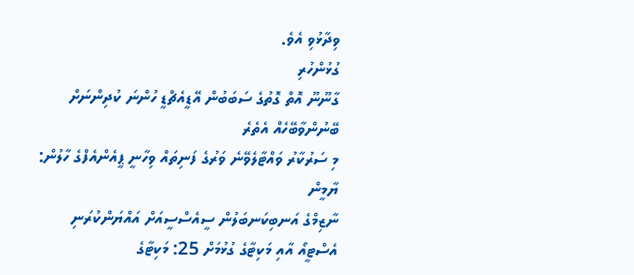ވިދާޅުވި އެވެ.
ގުޅުންހުރި
ގާނޫނޫ އޮތް ގޮތުގެ ސަބަބުން އޭޑީއެޗްޑީ ހުންނަ ކުދިންނަށް ބޭނުންވާބޭހެއް އެތެރެ
މި ސަރުކާރު ވައްޓާލެވޭނެ ވަރުގެ ފަނިތައް ވިހާނީ ޕީއެންއެފްގެ ހާލުން: ޔާމީން
ނާޒިމްގެ އަނބިކަނބަލުން ސީއެސްސީއަށް އައްޔަންކުރަނި
އެސްޓީއޯ އާއި މަކިޓާގެ ގުޅުމަށް 25: މަކިޓާގެ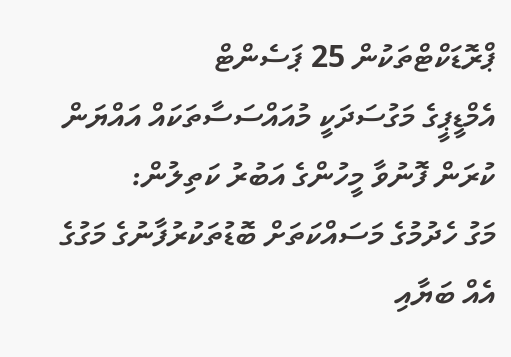ޕްރޮޑަކްޓްތަކުން 25 ޕަސެންޓް
އެމްޑީޕީގެ މަގުސަދަކީ މުއައްސަސާތަކައް އައްޔަން ކުރަން ފޮނުވާ މީހުންގެ އަބުރު ކަތިލުން:
މަގު ހެދުމުގެ މަސައްކަތަށް ބޮޑުތަކުރުފާނުގެ މަގުގެ އެއް ބަޔާއި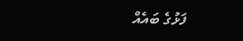ފަޅުގެ ބައެއް